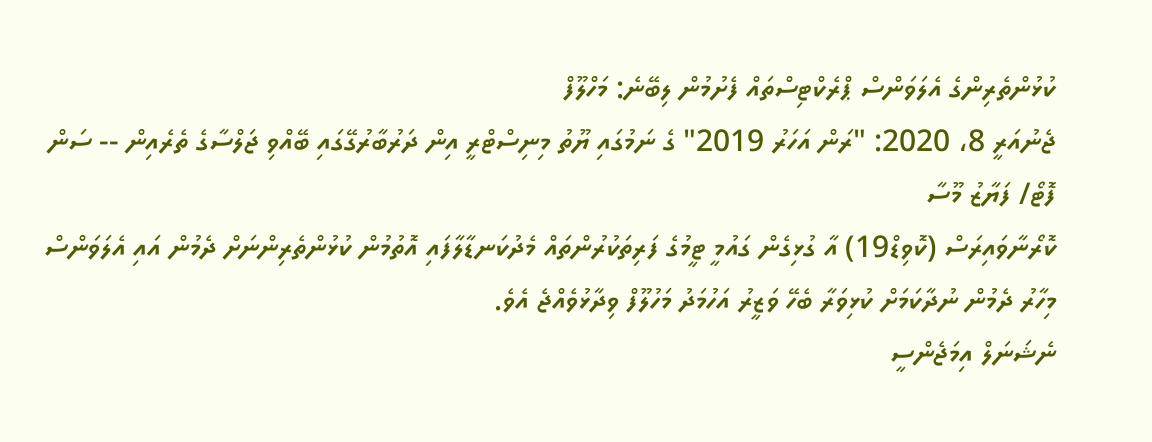ކުޅުންތެރިންގެ އެލަވަންސް ޕްރެކްޓިސްތައް ފެށުމުން ލިބޭނެ: މަހްލޫފް
ޖެނުއަރީ 8، 2020: "ރަން އަހަރު 2019" ގެ ނަމުގައި ޔޫތު މިނިސްޓްރީ އިން ދަރުބާރުގޭގައި ބޭއްވި ޖަލްސާގެ ތެރެއިން -- ސަން ފޮޓޯ/ ފަޔާޒު މޫސާ
ކޮރޯނާވައިރަސް (ކޮވިޑް19) އާ ގުޅިގެން ގައުމީ ޓީމުގެ ފަރިތަކުރުންތައް މެދުކަނޑާލާފައި އޮތުމުން ކުޅުންތެރިންނަށް ދެމުން އައި އެލަވަންސް މިހާރު ދެމުން ނުދާކަމަށް ކުޅިވަރާ ބެހޭ ވަޒީރު އަހުމަދު މަހުލޫފް ވިދާޅުވެއްޖެ އެވެ.
ނެޝަނަލް އިމަޖެންސީ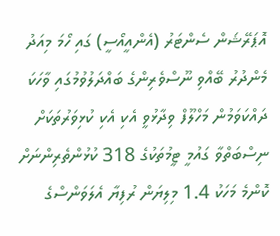އޮޕަރޭޝަން ސެންޓަރު (އެންއީއޯސީ) ގައި ހޯމަ މިއަދު މެންދުރު ބޭއްވި ނޫސްވެރިންގެ ބައްދަލުވުމުގައި ވާހަކަ ދައްކަވަމުން މަހްލޫފް ވިދާޅުވީ އެކި އެކި ކުޅިވަރުތަކަށް ނިސްބަތްވާ ގައުމީ ޓީމުތަކުގެ 318 ކުޅުންތެރިންނަށް ކޮންމެ މަހަކު 1.4 މިލިޔަން ރުފިޔާ އެލަވަންސްގެ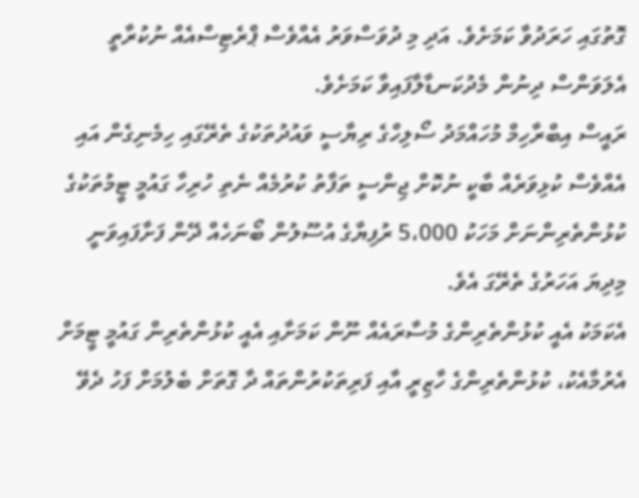ގޮތުގައި ހަރަދުވާ ކަމަށެވެ. އަދި މި ދުވަސްވަރު އެއްވެސް ޕްރެޓިސްއެއް ނުކުރާތީ އެލަވަންސް ދިނުން މެދުކަނޑާލާފައިވާ ކަމަށެވެ.
ރައީސް އިބްރާހިމް މުހައްމަދު ސޯލިހްގެ ރިޔާސީ ވައުދުތަކުގެ ތެރޭގައި ހިމެނިގެން އައި އެއްވެސް ކުޅިވަރެއް ބާކީ ނުކޮށް ޖިންސީ ތަފާތު ކުރުމެއް ނެތި ހުރިހާ ގައުމީ ޓީމުތަކުގެ ކުޅުންތެރިންނަށް މަހަކު 5،000 ރުފިޔާގެ އުސޫލުން ބޯނަހެއް ދޭން ފަށާފައިވަނީ މިދިޔަ އަހަރުގެ ތެރޭގަ އެވެ.
އެކަމަކު އެއީ ކުޅުންތެރިންގެ މުސާރައެއް ނޫން ކަމަށާއި އެއީ ކުޅުންތެރިން ގައުމީ ޓީމަށް އެރުމާއެކު، ކުޅުންތެރިންގެ ހާޒިރީ އާއި ފަރިތަކުރުންތައް ދާ ގޮތަށް ބެލުމަށް ފަހު ދެވޭ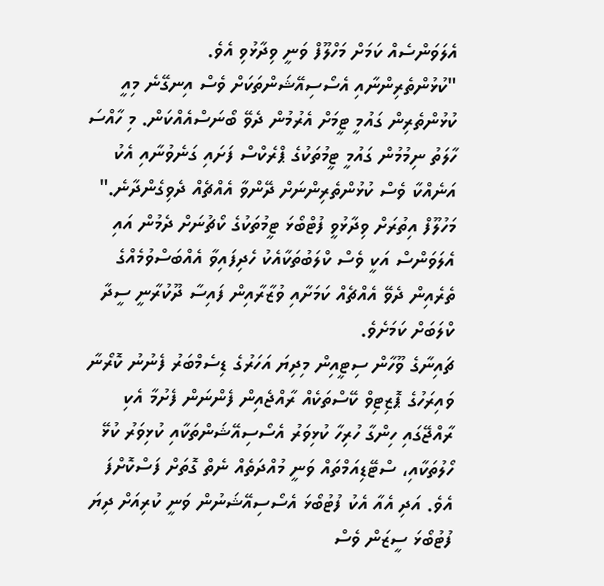އެލަވަންސެއް ކަމަށް މަހްލޫފް ވަނީ ވިދާޅުވި އެވެ.
"ކުޅުންތެރިންނާއި އެސޯސިއޭޝަންތަކަށް ވެސް އިނގޭނެ މިއީ ކުޅުންތެރިން ގައުމީ ޓީމަށް އެރުމުން ދެވޭ ބޯނަސްއެއްކަން. މި ހާއްސަ ހާލަތު ނިމުމުން ގައުމީ ޓީމުތަކުގެ ޕްރެކްސް ފަށައި ގަނެވުނާއި އެކު އަނެއްކާ ވެސް ކުޅުންތެރިންނަށް ދޭންވާ އެއްޗެއް ދެވިގެންދާނެ."
މަހުލޫފް އިތުރަށް ވިދާޅުވީ ފުޓްބޯޅަ ޓީމުތަކުގެ ކޯޗުނަށް ދެމުން އައި އެލަވަންސް އަކީ ވެސް ކްލަބުތަކާއެކު ހެދިފައިވާ އެއްބަސްވުމެއްގެ ތެރެއިން ދެވޭ އެއްޗެއް ކަމަށާއި ވުޒާރާއިން ފައިސާ ދޫކުރާނީ ސީދާ ކްލަބަށް ކަމަށެވެ.
ޗައިނާގެ ވޫހާން ސިޓީއިން މިދިޔަ އަހަރުގެ ޑިސެމްބަރު ފެނުނު ކޮރޯނާ ވައިރަހުގެ ޕޮޒިޓިވް ކޭސްތަކެއް ރާއްޖެއިން ފެންނަން ފެށުމާ އެކި ރާއްޖޭގައި ހިންގާ ހުރިހާ ކުޅިވަރު އެސޯސިއޭޝަންތަކާއި ކުޅިވަރު ކުޅޭ ހޯލުތަކާއި، ސްޓޭޑިއަމްތައް ވަނީ މުއްދަތެއް ނެތް ގޮތަށް ފަސްކޮށްފަ އެވެ. އަދި އެއާ އެކު ފުޓުބޯޅަ އެސޯސިއޭޝަނުން ވަނީ ކުރިއަށް ދިޔަ ފުޓުބޯޅަ ސީޒަން ވެސް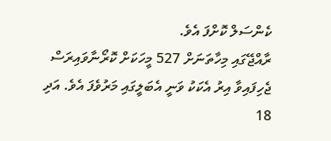ކެންސަލް ކޮށްފަ އެވެ.
ރާއްޖޭގައި މިހާތަނަށް 527 މީހަކަށް ކޮރޯނާވައިރަސް ޖެހިފައިވާ އިރު އެކަކު ވަނީ އެބަލީގައި މަރުވެފަ އެވެ. އަދި 18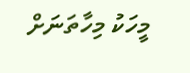މީހަކު މިހާތަނަށް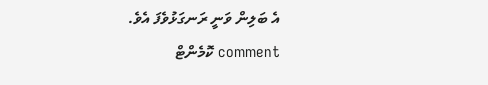އެ ބަލިން ވަނީ ރަނގަޅުވެފަ އެވެ.
comment ކޮމެންޓް